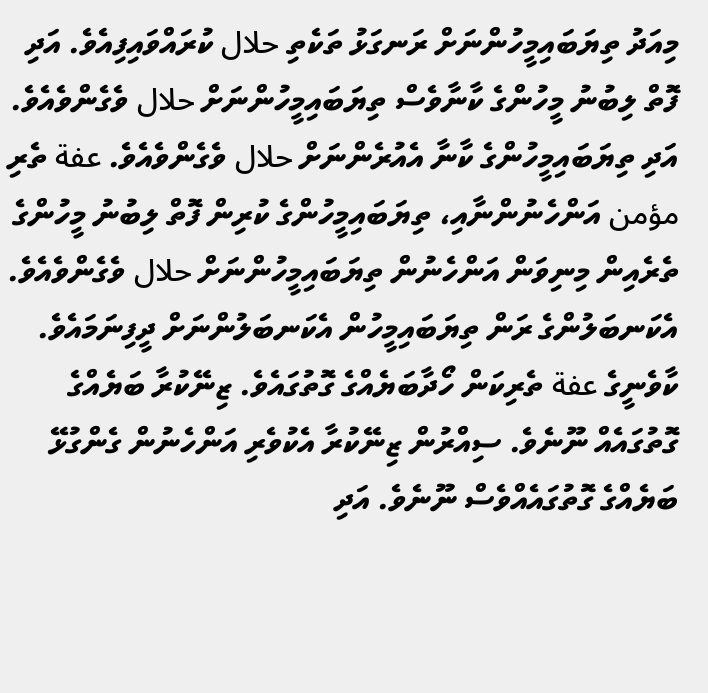މިއަދު ތިޔަބައިމީހުންނަށް ރަނގަޅު ތަކެތި حلال ކުރައްވައިފިއެވެ. އަދި ފޮތް ލިބުނު މީހުންގެ ކާނާވެސް ތިޔަބައިމީހުންނަށް حلال ވެގެންވެއެވެ. އަދި ތިޔަބައިމީހުންގެ ކާނާ އެއުރެންނަށް حلال ވެގެންވެއެވެ. عفة ތެރި مؤمن އަންހެނުންނާއި، ތިޔަބައިމީހުންގެ ކުރިން ފޮތް ލިބުނު މީހުންގެ ތެރެއިން މިނިވަން އަންހެނުން ތިޔަބައިމީހުންނަށް حلال ވެގެންވެއެވެ. އެކަނބަލުންގެ ރަން ތިޔަބައިމީހުން އެކަނބަލުންނަށް ދީފިނަމައެވެ. ކާވެނީގެ عفة ތެރިކަން ހޯދާބަޔެއްގެ ގޮތުގައެވެ. ޒިނޭކުރާ ބަޔެއްގެ ގޮތުގައެއް ނޫނެވެ. ސިއްރުން ޒިނޭކުރާ އެކުވެރި އަންހެނުން ގެންގުޅޭ ބަޔެއްގެ ގޮތުގައެއްވެސް ނޫނެވެ. އަދި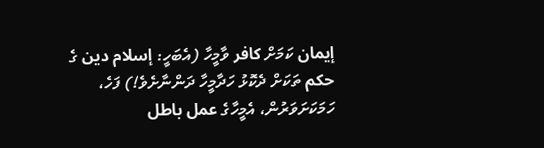إيمان ކަމަށް كافر ވާމީހާ (އެބަހީ: إسلام دين ގެ حكم ތަކަށް ދެކޮޅު ހަދާމީހާ ދަންނާށެވެ!) ފަހެ، ހަމަކަށަވަރުން، އެމީހާގެ عمل باطل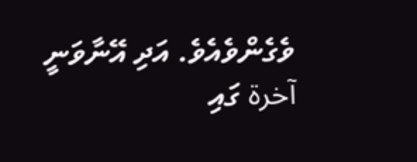ވެގެންވެއެވެ. އަދި އޭނާވަނީ آخرة ގައި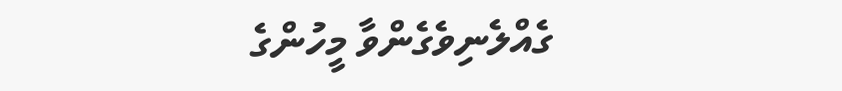ގެއްލެނިވެގެންވާ މީހުންގެ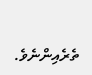ތެރެއިންނެވެ.